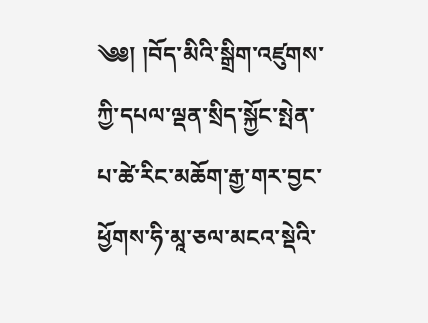༄༅། །བོད་མིའི་སྒྲིག་འཛུགས་ཀྱི་དཔལ་ལྡན་སྲིད་སྐྱོང་སྤེན་པ་ཚེ་རིང་མཆོག་རྒྱ་གར་བྱང་ཕྱོགས་ཧི་མཱ་ཅལ་མངའ་སྡེའི་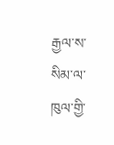རྒྱལ་ས་སིམ་ལ་ཁུལ་གྱི་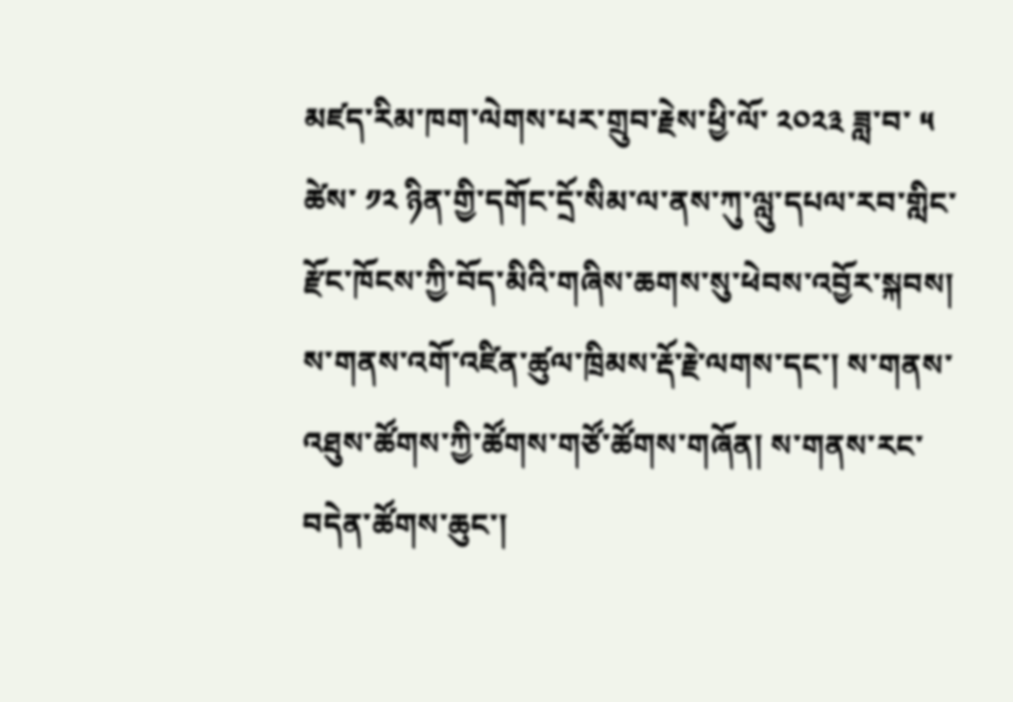མཛད་རིམ་ཁག་ལེགས་པར་གྲུབ་རྗེས་ཕྱི་ལོ་ ༢༠༢༣ ཟླ་བ་ ༥ ཚེས་ ༡༢ ཉིན་གྱི་དགོང་དྲོ་སིམ་ལ་ནས་ཀུ་ལླུ་དཔལ་རབ་གླིང་རྫོང་ཁོངས་ཀྱི་བོད་མིའི་གཞིས་ཆགས་སུ་ཕེབས་འབྱོར་སྐབས། ས་གནས་འགོ་འཛིན་ཚུལ་ཁྲིམས་རྡོ་རྗེ་ལགས་དང་། ས་གནས་འཐུས་ཚོགས་ཀྱི་ཚོགས་གཙོ་ཚོགས་གཞོན། ས་གནས་རང་བདེན་ཚོགས་ཆུང་།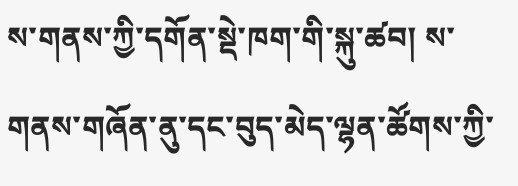ས་གནས་ཀྱི་དགོན་སྡེ་ཁག་གི་སྐུ་ཚབ། ས་གནས་གཞོན་ནུ་དང་བུད་མེད་ལྷན་ཚོགས་ཀྱི་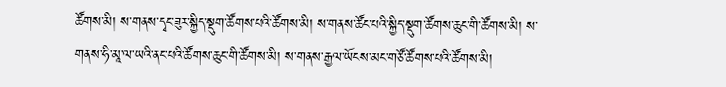ཚོགས་མི། ས་གནས་དྭང་ཟུར་སྐྱིད་སྡུག་ཚོགས་པའི་ཚོགས་མི། ས་གནས་ཚོང་པའི་སྐྱིད་སྡུག་ཚོགས་ཆུང་གི་ཚོགས་མི། ས་གནས་ཧི་མཱ་ལ་ཡའི་ནང་པའི་ཚོགས་ཆུང་གི་ཚོགས་མི། ས་གནས་རྒྱལ་ཡོངས་མང་གཙོ་ཚོགས་པའི་ཚོགས་མི།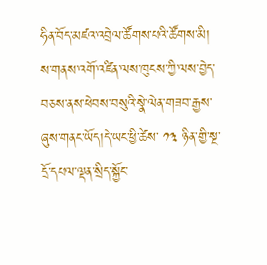ཧིན་བོད་མཛའ་འབྲེལ་ཚོགས་པའི་ཚོགས་མི། ས་གནས་འགོ་འཛིན་ལས་ཁུངས་ཀྱི་ལས་བྱེད་བཅས་ནས་ཕེབས་བསུའི་སྣེ་ལེན་གཟབ་རྒྱས་ཞུས་གནང་ཡོད།དེ་ཡང་ཕྱི་ཚེས་ ༡༣ ཉིན་གྱི་སྔ་དྲོ་དཔལ་ལྡན་སྲིད་སྐྱོང་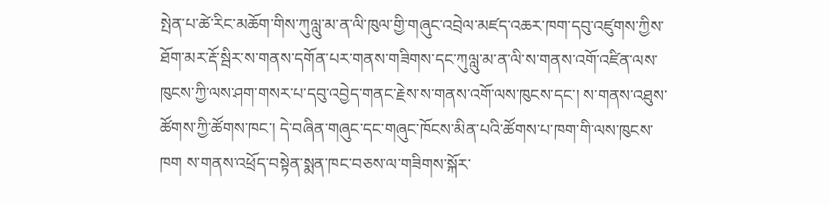སྤེན་པ་ཚེ་རིང་མཆོག་གིས་ཀུལླུ་མ་ན་ལི་ཁུལ་གྱི་གཞུང་འབྲེལ་མཛད་འཆར་ཁག་དབུ་འཛུགས་ཀྱིས་ཐོག་མར་རྡོ་སྦིར་ས་གནས་དགོན་པར་གནས་གཟིགས་དང་ཀུལླུ་མ་ན་ལི་ས་གནས་འགོ་འཛིན་ལས་ཁུངས་ཀྱི་ལས་ཤག་གསར་པ་དབུ་འབྱེད་གནང་རྗེས་ས་གནས་འགོ་ལས་ཁུངས་དང་། ས་གནས་འཐུས་ཚོགས་ཀྱི་ཚོགས་ཁང་། དེ་བཞིན་གཞུང་དང་གཞུང་ཁོངས་མིན་པའི་ཚོགས་པ་ཁག་གི་ལས་ཁུངས་ཁག ས་གནས་འཕྲོད་བསྟེན་སྨན་ཁང་བཅས་ལ་གཟིགས་སྐོར་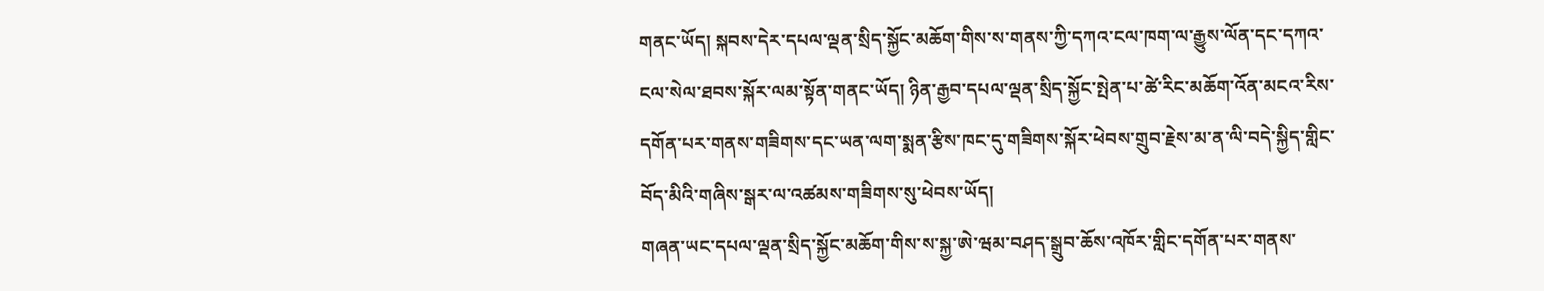གནང་ཡོད། སྐབས་དེར་དཔལ་ལྡན་སྲིད་སྐྱོང་མཆོག་གིས་ས་གནས་ཀྱི་དཀའ་ངལ་ཁག་ལ་རྒྱུས་ལོན་དང་དཀའ་ངལ་སེལ་ཐབས་སྐོར་ལམ་སྟོན་གནང་ཡོད། ཉིན་རྒྱབ་དཔལ་ལྡན་སྲིད་སྐྱོང་སྤེན་པ་ཚེ་རིང་མཆོག་འོན་མངའ་རིས་དགོན་པར་གནས་གཟིགས་དང་ཡན་ལག་སྨན་རྩིས་ཁང་དུ་གཟིགས་སྐོར་ཕེབས་གྲུབ་རྗེས་མ་ན་ལི་བདེ་སྐྱིད་གླིང་བོད་མིའི་གཞིས་སྒར་ལ་འཚམས་གཟིགས་སུ་ཕེབས་ཡོད།
གཞན་ཡང་དཔལ་ལྡན་སྲིད་སྐྱོང་མཆོག་གིས་ས་སྐྱ་ཨེ་ཝམ་བཤད་སྒྲུབ་ཆོས་འཁོར་གླིང་དགོན་པར་གནས་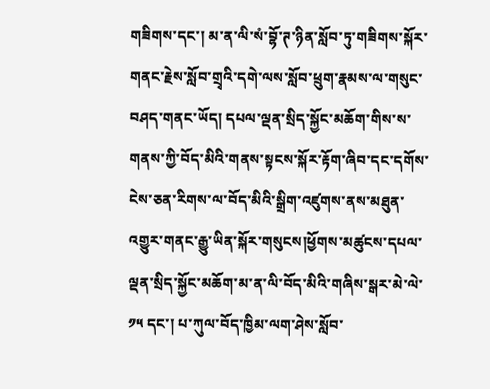གཟིགས་དང་། མ་ན་ལི་སཾ་བྷོ་ཊ་ཉིན་སློབ་ཏུ་གཟིགས་སྐོར་གནང་རྗེས་སློབ་གྲྭའི་དགེ་ལས་སློབ་ཕྲུག་རྣམས་ལ་གསུང་བཤད་གནང་ཡོད། དཔལ་ལྡན་སྲིད་སྐྱོང་མཆོག་གིས་ས་གནས་ཀྱི་བོད་མིའི་གནས་སྟངས་སྐོར་རྟོག་ཞིབ་དང་དགོས་ངེས་ཅན་རིགས་ལ་བོད་མིའི་སྒྲིག་འཛུགས་ནས་མཐུན་འགྱུར་གནང་རྒྱུ་ཡིན་སྐོར་གསུངས།ཕྱོགས་མཚུངས་དཔལ་ལྡན་སྲིད་སྐྱོང་མཆོག་མ་ན་ལི་བོད་མིའི་གཞིས་སྒར་མེ་ལེ་ ༡༥ དང་། པ་ཀུལ་བོད་ཁྱིམ་ལག་ཤེས་སློབ་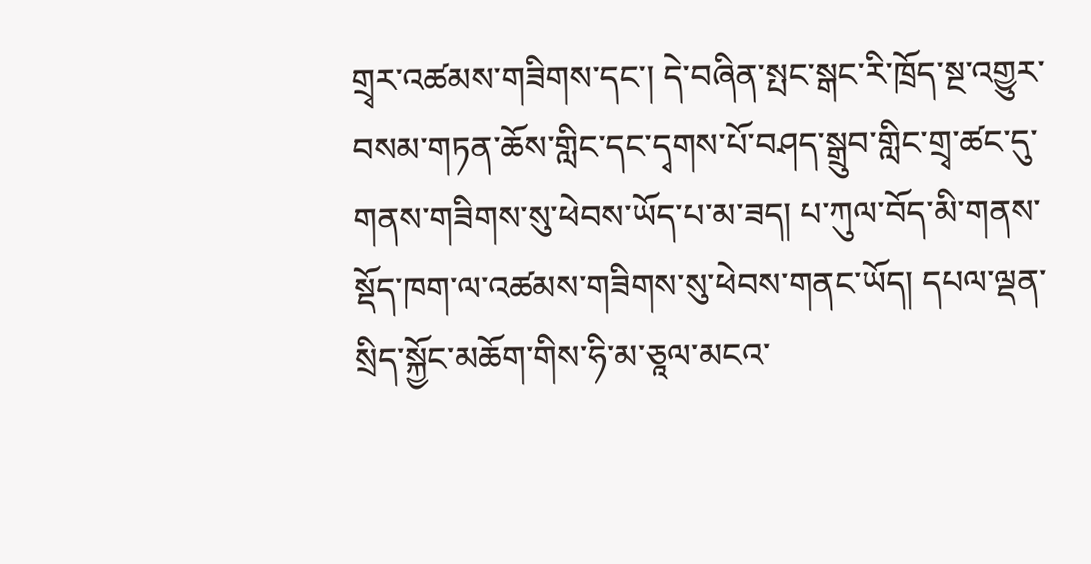གྲྭར་འཚམས་གཟིགས་དང་། དེ་བཞིན་སྤང་སྒང་རི་ཁྲོད་སྔ་འགྱུར་བསམ་གཏན་ཆོས་གླིང་དང་དྭགས་པོ་བཤད་སྒྲུབ་གླིང་གྲྭ་ཚང་དུ་གནས་གཟིགས་སུ་ཕེབས་ཡོད་པ་མ་ཟད། པ་ཀུལ་བོད་མི་གནས་སྡོད་ཁག་ལ་འཚམས་གཟིགས་སུ་ཕེབས་གནང་ཡོད། དཔལ་ལྡན་སྲིད་སྐྱོང་མཆོག་གིས་ཧི་མ་ཅཱལ་མངའ་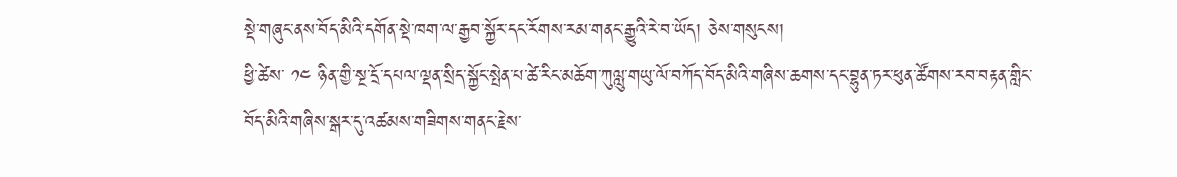སྡེ་གཞུང་ནས་བོད་མིའི་དགོན་སྡེ་ཁག་ལ་རྒྱབ་སྐྱོར་དང་རོགས་རམ་གནང་རྒྱུའི་རེ་བ་ཡོད། ཅེས་གསུངས།
ཕྱི་ཚེས་ ༡༤ ཉིན་གྱི་སྔ་དྲོ་དཔལ་ལྡན་སྲིད་སྐྱོང་སྤེན་པ་ཚེ་རིང་མཆོག་ཀུལླུ་གཡུ་ལོ་བཀོད་བོད་མིའི་གཞིས་ཆགས་དང་བྷུན་ཏར་ཕུན་ཚོགས་རབ་བརྟན་གླིང་བོད་མིའི་གཞིས་སྒར་དུ་འཚམས་གཟིགས་གནང་རྗེས་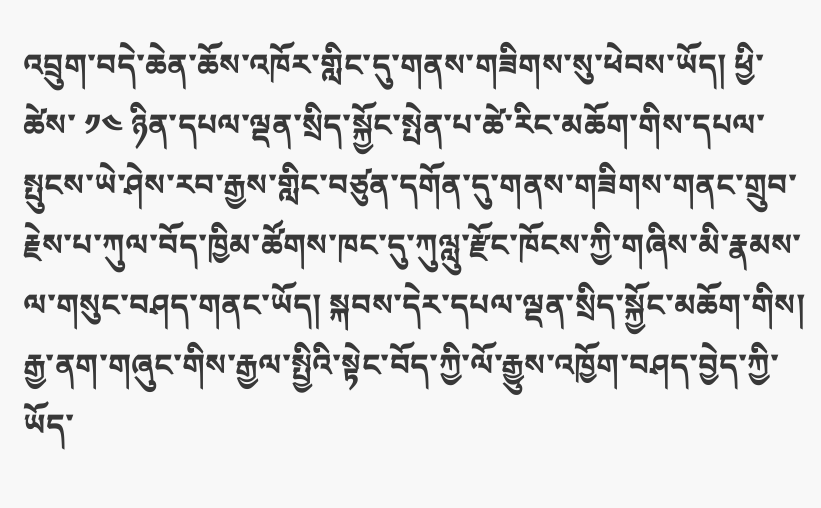འབྲུག་བདེ་ཆེན་ཆོས་འཁོར་གླིང་དུ་གནས་གཟིགས་སུ་ཕེབས་ཡོད། ཕྱི་ཚེས་ ༡༤ ཉིན་དཔལ་ལྡན་སྲིད་སྐྱོང་སྤེན་པ་ཚེ་རིང་མཆོག་གིས་དཔལ་སྤུངས་ཡེ་ཤེས་རབ་རྒྱས་གླིང་བཙུན་དགོན་དུ་གནས་གཟིགས་གནང་གྲུབ་རྗེས་པ་ཀུལ་བོད་ཁྱིམ་ཚོགས་ཁང་དུ་ཀུལླུ་རྫོང་ཁོངས་ཀྱི་གཞིས་མི་རྣམས་ལ་གསུང་བཤད་གནང་ཡོད། སྐབས་དེར་དཔལ་ལྡན་སྲིད་སྐྱོང་མཆོག་གིས། རྒྱ་ནག་གཞུང་གིས་རྒྱལ་སྤྱིའི་སྟེང་བོད་ཀྱི་ལོ་རྒྱུས་འཁྱོག་བཤད་བྱེད་ཀྱི་ཡོད་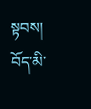སྟབས། བོད་མི་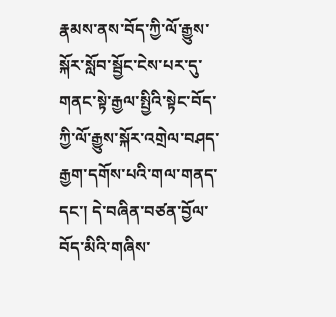རྣམས་ནས་བོད་ཀྱི་ལོ་རྒྱུས་སྐོར་སློབ་སྦྱོང་ངེས་པར་དུ་གནང་སྟེ་རྒྱལ་སྤྱིའི་སྟེང་བོད་ཀྱི་ལོ་རྒྱུས་སྐོར་འགྲེལ་བཤད་རྒྱག་དགོས་པའི་གལ་གནད་དང་། དེ་བཞིན་བཙན་བྱོལ་བོད་མིའི་གཞིས་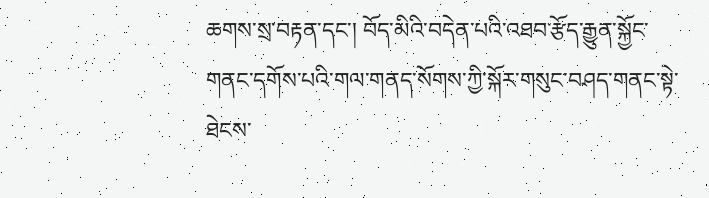ཆགས་སྲ་བརྟན་དང་། བོད་མིའི་བདེན་པའི་འཐབ་རྩོད་རྒྱུན་སྐྱོང་གནང་དགོས་པའི་གལ་གནད་སོགས་ཀྱི་སྐོར་གསུང་བཤད་གནང་སྟེ་ཐེངས་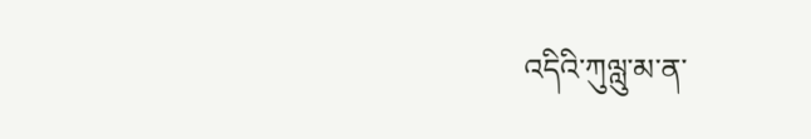འདིའི་ཀུལླུ་མ་ན་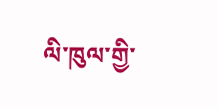ལི་ཁུལ་གྱི་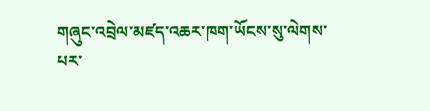གཞུང་འབྲེལ་མཛད་འཆར་ཁག་ཡོངས་སུ་ལེགས་པར་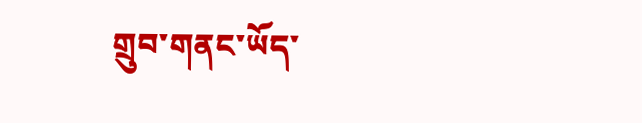གྲུབ་གནང་ཡོད་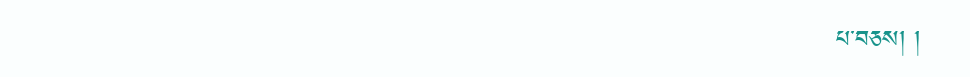པ་བཅས། །